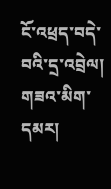ངོ་འཕྲད་བདེ་བའི་དྲ་འབྲེལ།
གཟའ་མིག་དམར།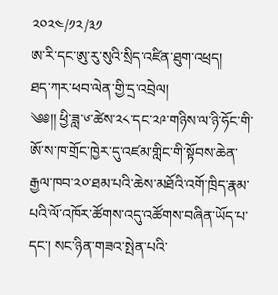༢༠༢༤/༡༢/༣༡
ཨ་རི་དང་ཨུ་རུ་སུའི་སྲིད་འཛིན་ཐུག་འཕྲད།
ཐད་ཀར་ཕབ་ལེན་གྱི་དྲ་འབྲེལ།
༄༅།། ཕྱི་ཟླ་༦་ཚེས་༢༨་དང་༢༩་གཉིས་ལ་ཉི་ཧོང་གི་ཨོ་ས་ཁ་གྲོང་ཁྱེར་དུ་འཛམ་གླིང་གི་སྟོབས་ཆེན་རྒྱལ་ཁབ་༢༠་ཐམ་པའི་ཆེས་མཐོའི་འགོ་ཁྲིད་རྣམ་པའི་ལོ་འཁོར་ཚོགས་འདུ་འཚོགས་བཞིན་ཡོད་པ་དང་། སང་ཉིན་གཟའ་སྤེན་པའི་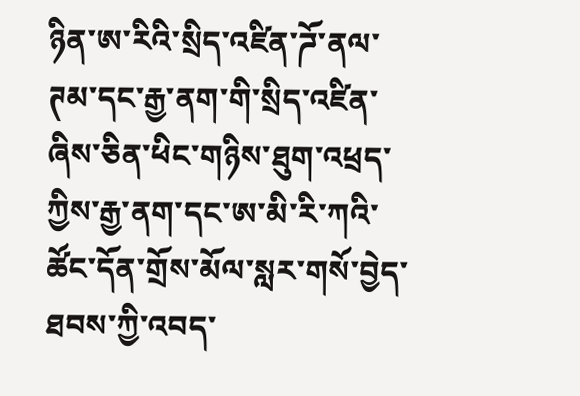ཉིན་ཨ་རིའི་སྲིད་འཛིན་ཌོ་ནལ་ཊམ་དང་རྒྱ་ནག་གི་སྲིད་འཛིན་ཞིས་ཅིན་ཕིང་གཉིས་ཐུག་འཕྲད་ཀྱིས་རྒྱ་ནག་དང་ཨ་མི་རི་ཀའི་ཚོང་དོན་གྲོས་མོལ་སླར་གསོ་བྱེད་ཐབས་ཀྱི་འབད་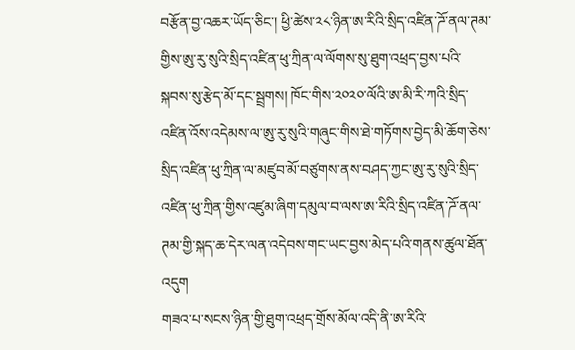བརྩོན་བྱ་འཆར་ཡོད་ཅིང་། ཕྱི་ཚེས་༢༨་ཉིན་ཨ་རིའི་སྲིད་འཛིན་ཌོ་ནལ་ཊམ་གྱིས་ཨུ་རུ་སུའི་སྲིད་འཛིན་ཕུ་ཀྲིན་ལ་ལོགས་སུ་ཐུག་འཕྲད་བྱས་པའི་སྐབས་སུ་རྩེད་མོ་དང་སྦྲགས། ཁོང་གིས་༢༠༢༠་ལོའི་ཨ་མི་རི་ཀའི་སྲིད་འཛིན་འོས་འདེམས་ལ་ཨུ་རུ་སུའི་གཞུང་གིས་ཐེ་གཏོགས་བྱེད་མི་ཆོག་ཅེས་སྲིད་འཛིན་ཕུ་ཀྲིན་ལ་མཛུབ་མོ་བཙུགས་ནས་བཤད་ཀྱང་ཨུ་རུ་སུའི་སྲིད་འཛིན་ཕུ་ཀྲིན་གྱིས་འཛུམ་ཞིག་དམུལ་བ་ལས་ཨ་རིའི་སྲིད་འཛིན་ཌོ་ནལ་ཊམ་གྱི་སྐད་ཆ་དེར་ལན་འདེབས་གང་ཡང་བྱས་མེད་པའི་གནས་ཚུལ་ཐོན་འདུག
གཟའ་པ་སངས་ཉིན་གྱི་ཐུག་འཕྲད་གྲོས་མོལ་འདི་ནི་ཨ་རིའི་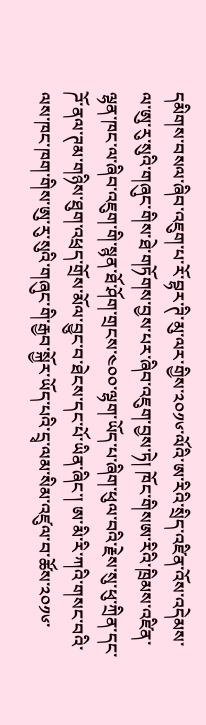དམིགས་བསལ་ཞིབ་འཇུག་པ་རོ་བྷར་ཊི་མུ་ལར་གྱིས་༢༠༡༦་ལོའི་ཨ་རིའི་སྲིད་འཛིན་འོས་འདེམས་ལ་ཨུ་རུ་སུའི་གཞུང་གིས་ཐེ་གཏོགས་བྱས་པར་ཞིབ་འཇུག་བྱས་ཏེ། ཁོང་གིསཨ་རིའི་ཁྲིམས་འཛིན་ལྷན་ཁང་ལ་ཞིབ་འཇུག་གི་སྙན་ཐོ་ཤོག་གྲངས་༤༠༠་ལྷག་ཡོད་པ་ཞིག་ཕུལ་བའི་རྗེས་སུ་ཕུ་ཀྲིན་དང་ཌོ་ནལ་ཊམ་གཉིས་ཐུག་འཕྲད་གྲོས་མོལ་བྱུང་བ་ཐེངས་དང་པོ་ཡིན་ཞིང་། ཨ་མི་རི་ཀའི་གསང་བའི་ལས་ཁང་ཁག་གིས་ཨུ་རུ་སུའི་གཞུང་གི་རྒྱབ་སྐྱོར་ཡོད་པའི་དྲྭ་ལམ་སིམ་འཛུལ་བ་ཚོས་༢༠༡༦་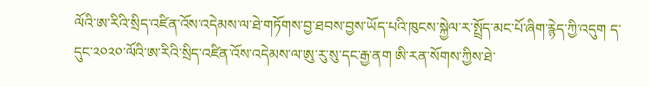ལོའི་ཨ་རིའི་སྲིད་འཛིན་འོས་འདེམས་ལ་ཐེ་གཏོགས་བྱ་ཐབས་བྱས་ཡོད་པའི་ཁུངས་སྐྱེལ་ར་སྤྲོད་མང་པོ་ཞིག་རྙེད་ཀྱི་འདུག ད་དུང་༢༠༢༠་ལོའི་ཨ་རིའི་སྲིད་འཛིན་འོས་འདེམས་ལ་ཨུ་རུ་སུ་དང་རྒྱ་ནག ཨི་རན་སོགས་ཀྱིས་ཐེ་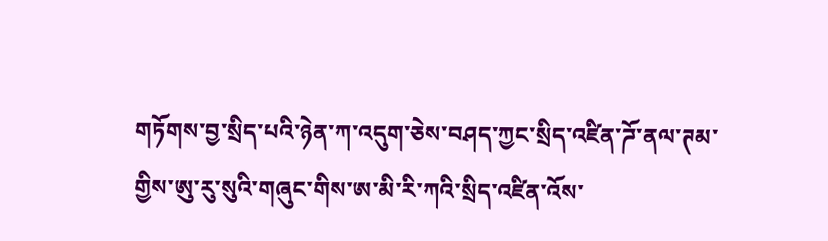གཏོགས་བྱ་སྲིད་པའི་ཉེན་ཀ་འདུག་ཅེས་བཤད་ཀྱང་སྲིད་འཛིན་ཌོ་ནལ་ཊམ་གྱིས་ཨུ་རུ་སུའི་གཞུང་གིས་ཨ་མི་རི་ཀའི་སྲིད་འཛིན་འོས་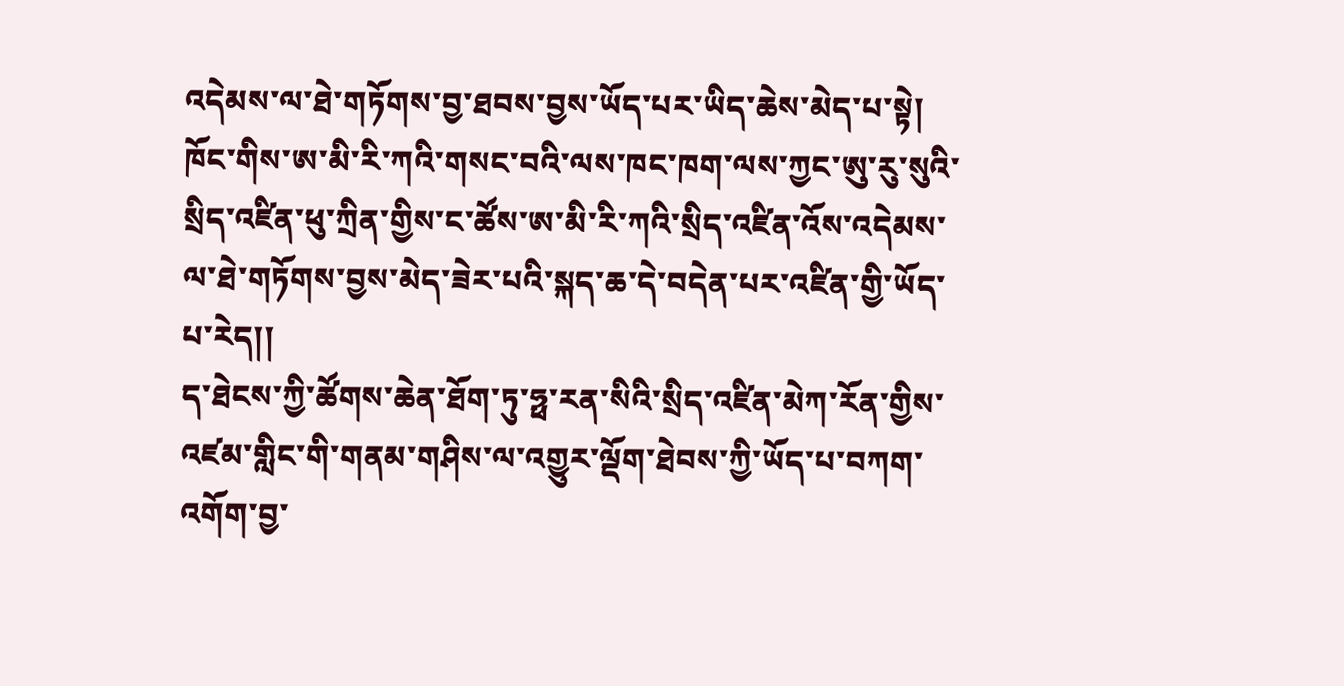འདེམས་ལ་ཐེ་གཏོགས་བྱ་ཐབས་བྱས་ཡོད་པར་ཡིད་ཆེས་མེད་པ་སྟེ། ཁོང་གིས་ཨ་མི་རི་ཀའི་གསང་བའི་ལས་ཁང་ཁག་ལས་ཀྱང་ཨུ་རུ་སུའི་སྲིད་འཛིན་ཕུ་ཀྲིན་གྱིས་ང་ཚོས་ཨ་མི་རི་ཀའི་སྲིད་འཛིན་འོས་འདེམས་ལ་ཐེ་གཏོགས་བྱས་མེད་ཟེར་པའི་སྐད་ཆ་དེ་བདེན་པར་འཛིན་གྱི་ཡོད་པ་རེད།།
ད་ཐེངས་ཀྱི་ཚོགས་ཆེན་ཐོག་ཏུ་ཧྥ་རན་སིའི་སྲིད་འཛིན་མེཀ་རོན་གྱིས་འཛམ་གླིང་གི་གནམ་གཤིས་ལ་འགྱུར་ལྡོག་ཐེབས་ཀྱི་ཡོད་པ་བཀག་འགོག་བྱ་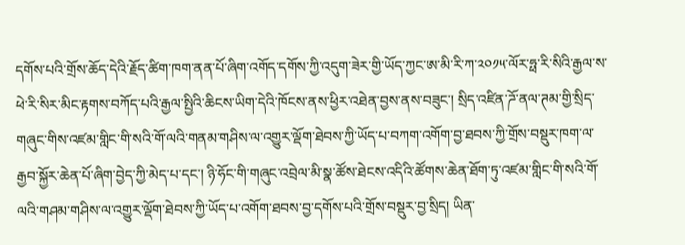དགོས་པའི་གྲོས་ཆོད་དེའི་རྗོད་ཚིག་ཁག་ནན་པོ་ཞིག་འགོད་དགོས་ཀྱི་འདུག་ཟེར་གྱི་ཡོད་ཀྱང་ཨ་མི་རི་ཀ་༢༠༡༥་ལོར་ཧྥ་རི་སིའི་རྒྱལ་ས་ཕེ་རི་སིར་མིང་རྟགས་བཀོད་པའི་རྒྱལ་སྤྱིའི་ཆིངས་ཡིག་དེའི་ཁོངས་ནས་ཕྱིར་འཐེན་བྱས་ནས་བཟུང་། སྲིད་འཛིན་ཌོ་ནལ་ཊམ་གྱི་སྲིད་གཞུང་གིས་འཛམ་གླིང་གི་སའི་གོ་ལའི་གནམ་གཤིས་ལ་འགྱུར་ལྡོག་ཐེབས་ཀྱི་ཡོད་པ་བཀག་འགོག་བྱ་ཐབས་ཀྱི་གྲོས་བསྡུར་ཁག་ལ་རྒྱབ་སྐྱོར་ཆེན་པོ་ཞིག་བྱེད་ཀྱི་མེད་པ་དང་། ཉི་ཧོང་གི་གཞུང་འབྲེལ་མི་སྣ་ཚོས་ཐེངས་འདིའི་ཚོགས་ཆེན་ཐོག་ཏུ་འཛམ་གླིང་གི་སའི་གོ་ལའི་གཤམ་གཤིས་ལ་འགྱུར་ལྡོག་ཐེབས་ཀྱི་ཡོད་པ་འགོག་ཐབས་བྱ་དགོས་པའི་གྲོས་བསྡུར་བྱ་སྲིད། ཡིན་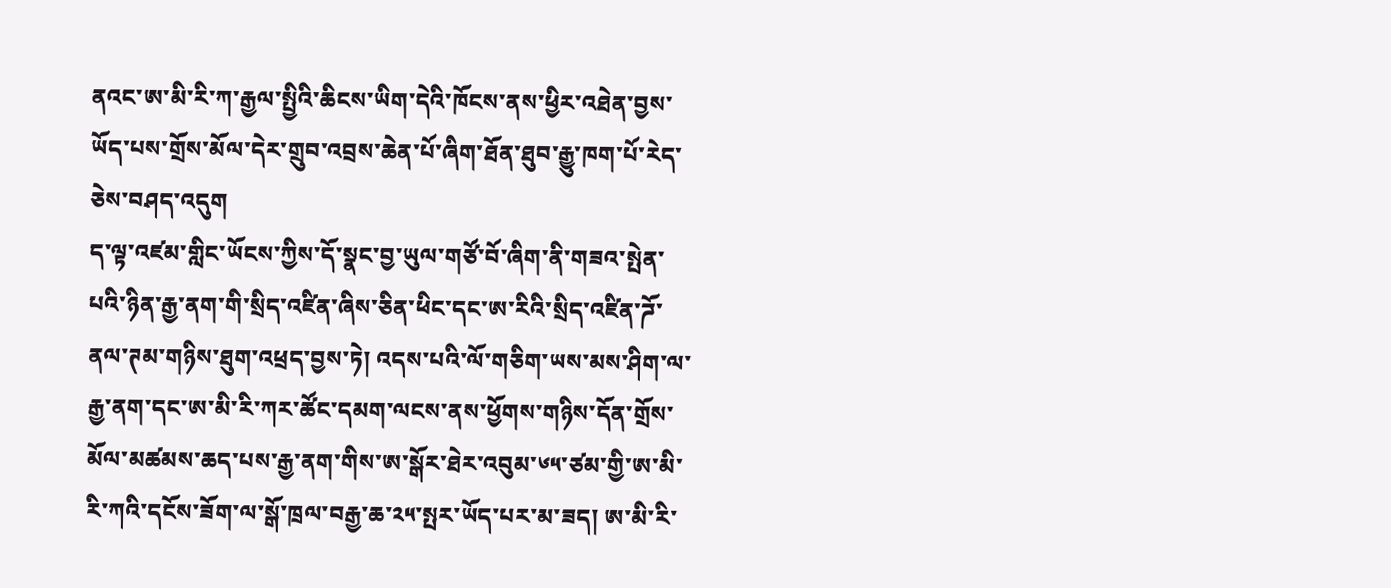ནའང་ཨ་མི་རི་ཀ་རྒྱལ་སྤྱིའི་ཆིངས་ཡིག་དེའི་ཁོངས་ནས་ཕྱིར་འཐེན་བྱས་ཡོད་པས་གྲོས་མོལ་དེར་གྲུབ་འབྲས་ཆེན་པོ་ཞིག་ཐོན་ཐུབ་རྒྱུ་ཁག་པོ་རེད་ཅེས་བཤད་འདུག
ད་ལྟ་འཛམ་གླིང་ཡོངས་ཀྱིས་དོ་སྣང་བྱ་ཡུལ་གཙོ་བོ་ཞིག་ནི་གཟའ་སྤེན་པའི་ཉིན་རྒྱ་ནག་གི་སྲིད་འཛིན་ཞིས་ཅིན་ཕིང་དང་ཨ་རིའི་སྲིད་འཛིན་ཌོ་ནལ་ཊམ་གཉིས་ཐུག་འཕྲད་བྱས་ཏེ། འདས་པའི་ལོ་གཅིག་ཡས་མས་ཤིག་ལ་རྒྱ་ནག་དང་ཨ་མི་རི་ཀར་ཚོང་དམག་ལངས་ནས་ཕྱོགས་གཉིས་དོན་གྲོས་མོལ་མཚམས་ཆད་པས་རྒྱ་ནག་གིས་ཨ་སྒོར་ཐེར་འབུམ་༦༥་ཙམ་གྱི་ཨ་མི་རི་ཀའི་དངོས་ཟོག་ལ་སྒོ་ཁྲལ་བརྒྱ་ཆ་༢༥་སྤར་ཡོད་པར་མ་ཟད། ཨ་མི་རི་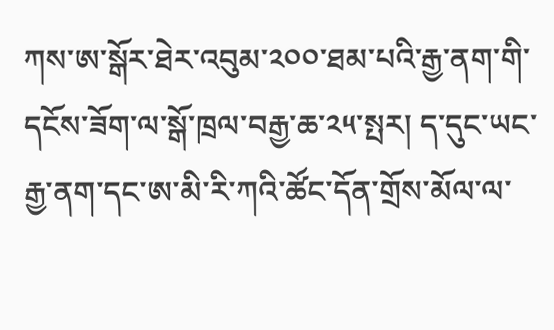ཀས་ཨ་སྒོར་ཐེར་འབུམ་༢༠༠་ཐམ་པའི་རྒྱ་ནག་གི་དངོས་ཟོག་ལ་སྒོ་ཁྲལ་བརྒྱ་ཆ་༢༥་སྤར། ད་དུང་ཡང་རྒྱ་ནག་དང་ཨ་མི་རི་ཀའི་ཚོང་དོན་གྲོས་མོལ་ལ་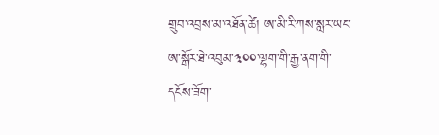གྲུབ་འབྲས་མ་འཐོན་ཚེ། ཨ་མི་རི་ཀས་སླར་ཡང་ཨ་སྒོར་ཐེ་འབུམ་༣༠༠་ལྷག་གི་རྒྱ་ནག་གི་དངོས་ཟོག་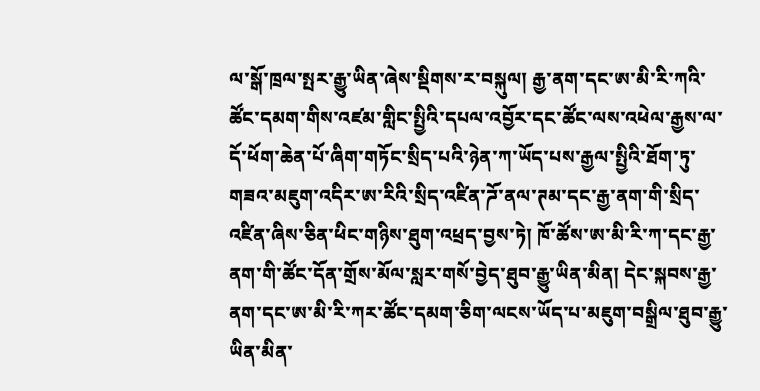ལ་སྒོ་ཁྲལ་སྤར་རྒྱུ་ཡིན་ཞེས་སྡིགས་ར་བསྐུལ། རྒྱ་ནག་དང་ཨ་མི་རི་ཀའི་ཚོང་དམག་གིས་འཛམ་གླིང་སྤྱིའི་དཔལ་འབྱོར་དང་ཚོང་ལས་འཕེལ་རྒྱས་ལ་དོ་ཕོག་ཆེན་པོ་ཞིག་གཏོང་སྲིད་པའི་ཉེན་ཀ་ཡོད་པས་རྒྱལ་སྤྱིའི་ཐོག་ཏུ་གཟའ་མཇུག་འདིར་ཨ་རིའི་སྲིད་འཛིན་ཌོ་ནལ་ཊམ་དང་རྒྱ་ནག་གི་སྲིད་འཛིན་ཞིས་ཅིན་ཕིང་གཉིས་ཐུག་འཕྲད་བྱས་ཏེ། ཁོ་ཚོས་ཨ་མི་རི་ཀ་དང་རྒྱ་ནག་གི་ཚོང་དོན་གྲོས་མོལ་སླར་གསོ་བྱེད་ཐུབ་རྒྱུ་ཡིན་མིན། དེང་སྐབས་རྒྱ་ནག་དང་ཨ་མི་རི་ཀར་ཚོང་དམག་ཅིག་ལངས་ཡོད་པ་མཇུག་བསྒྲིལ་ཐུབ་རྒྱུ་ཡིན་མིན་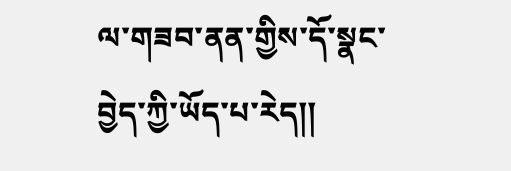ལ་གཟབ་ནན་གྱིས་དོ་སྣང་བྱེད་ཀྱི་ཡོད་པ་རེད།།